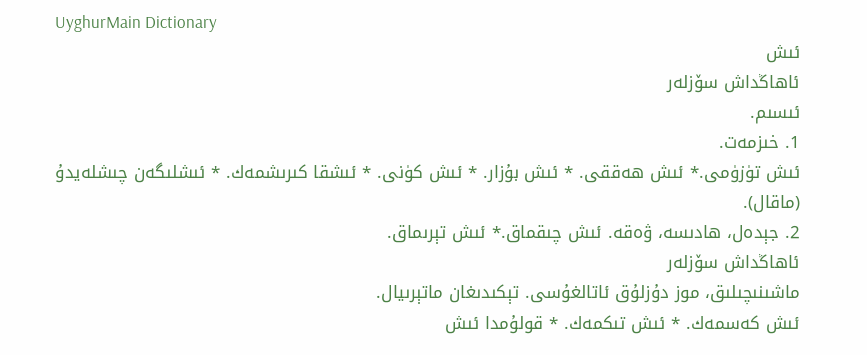UyghurMain Dictionary
ئىش
ئاھاڭداش سۆزلەر
ئىسىم.
1. خىزمەت.
ئىش تۈزۈمى.* ئىش ھەققى. * ئىش بۇزار. * ئىش كۈنى. * ئىشقا كىرىشمەك. * ئىشلىگەن چىشلەيدۇ (ماقال).
2. جېدەل، ھادىسە، ۋەقە. ئىش چىقماق.* ئىش تېرىماق.
ئاھاڭداش سۆزلەر
ماشىنىچىلىق، موز دۇزلۇق ئاتالغۇسى. تېكىدىغان ماتېرىيال.
ئىش كەسمەك. * ئىش تىكمەك. * قولۇمدا ئىش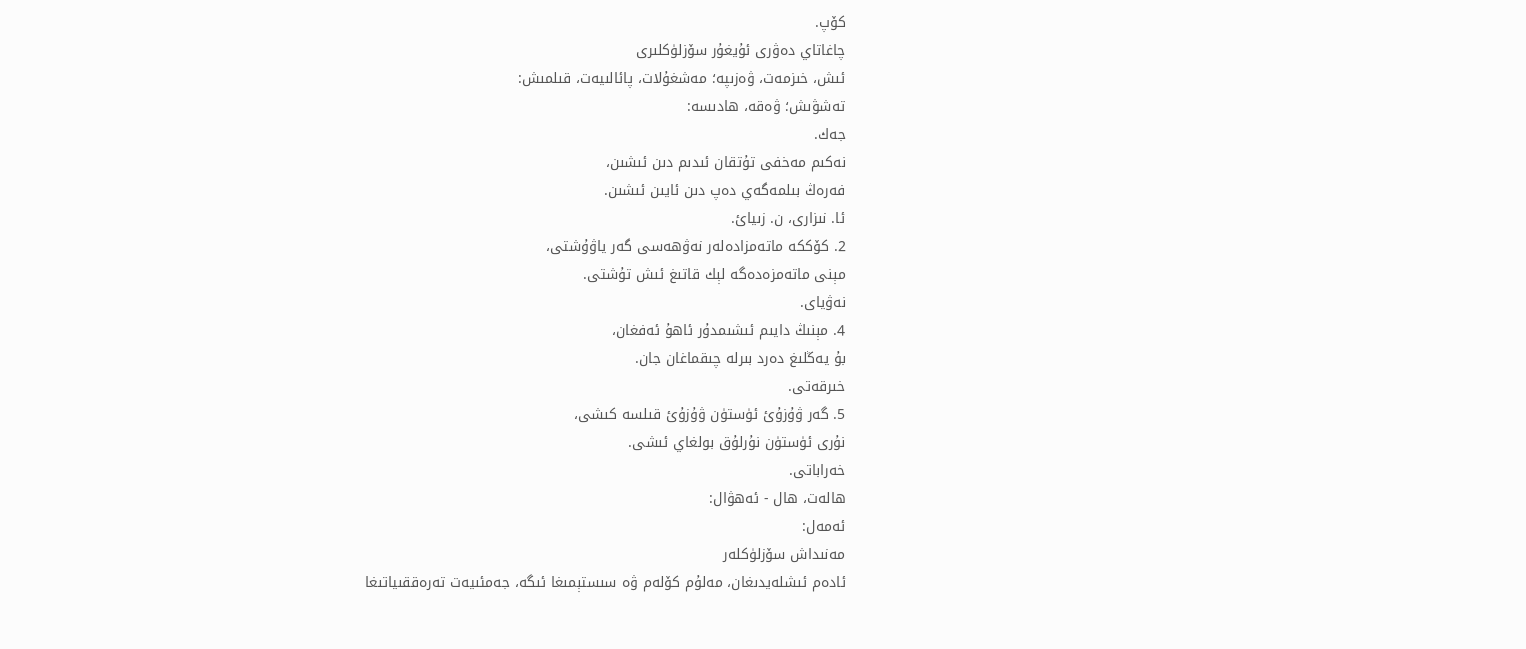كۆپ.
چاغاتاي دەۋرى ئۇيغۇر سۆزلۈكلىرى
ئىش، خىزمەت، ۋەزىپە؛ مەشغۇلات، پائالىيەت، قىلمىش:
تەشۋىش؛ ۋەقە، ھادىسە:
جەك.
نەكىم مەخفى تۇتقان ئىدىم دىن ئىشىن،
فەرەڭ بىلمەگەي دەپ دىن ئايىن ئىشىن.
ئا. نىزارى، ن. زىيائ.
2. كۆككە ماتەمزادەلەر نەۋھەسى گەر ياۋۇشتى،
مېنى ماتەمزەدەگە لېك قاتىغ ئىش تۇشتى.
نەۋياى.
4. مېنىڭ دايىم ئىشىمدۇر ئاھۇ ئەفغان،
بۇ يەڭلىغ دەرد بىرلە چىقماغان جان.
خىرقەتى.
5. گەر ۋۇزۇئ ئۈستۈن ۋۇزۇئ قىلسە كىشى،
نۇرى ئۈستۈن نۇرلۇق بولغاي ئىشى.
خەراباتى.
ھالەت، ھال - ئەھۋال:
ئەمەل:
مەنىداش سۆزلۈكلەر
ئادەم ئىشلەيدىغان، مەلۇم كۆلەم ۋە سىستېمىغا ئىگە، جەمئىيەت تەرەققىياتىغا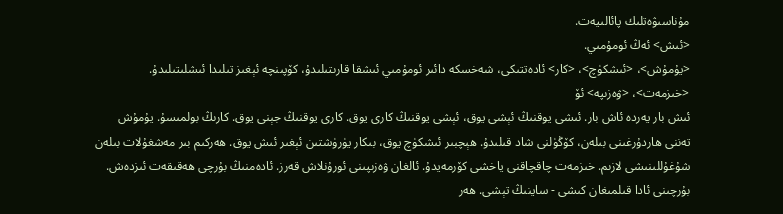مۇناسىۋەتلىك پائالىيەت.
<ئىش> ئەڭ ئومۇمىي.
<يۇمۇش>، <ئىشكۈچ>، <كار> ئادەتتىكى، شەخسكە دائىر ئومۇمىي ئىشقا قارىتىلىدۇ، كۆپىنچە ئېغىز تىلىدا ئىشلىتىلىدۇ.
<خىزمەت>، <ۋەزىپە> ئۆ
ئىش بار يەردە ئاش بار. ئىشى يوقنىڭ ئېشى يوق، ئېشى يوقنىڭ كارى يوق. كارى يوقنىڭ جېنى يوق. كارىڭ بولمىسۇ. يۇمۇش تەننى ھاردۇرغىنى بىلەن، كۆڭۈلنى شاد قىلىدۇ. ھېچبىر ئىشكۈچ يوق، بىكار يۈرۈشتىن ئېغىر ئىش يوق. ھەركىم بىر مەشغۇلات بىلەن شۇغۇللىنىشى لازىم. خىزمەت چاقچاقنى ياخشى كۆرمەيدۇ. ئالغان ۋەزىپىنى ئورۇنلاش قەرز. ئادەمنىڭ بۇرچى ھەقىقەت ئىزدەش. بۇرچىنى ئادا قىلمىغان كىشى - ساينىڭ تېشى. ھەر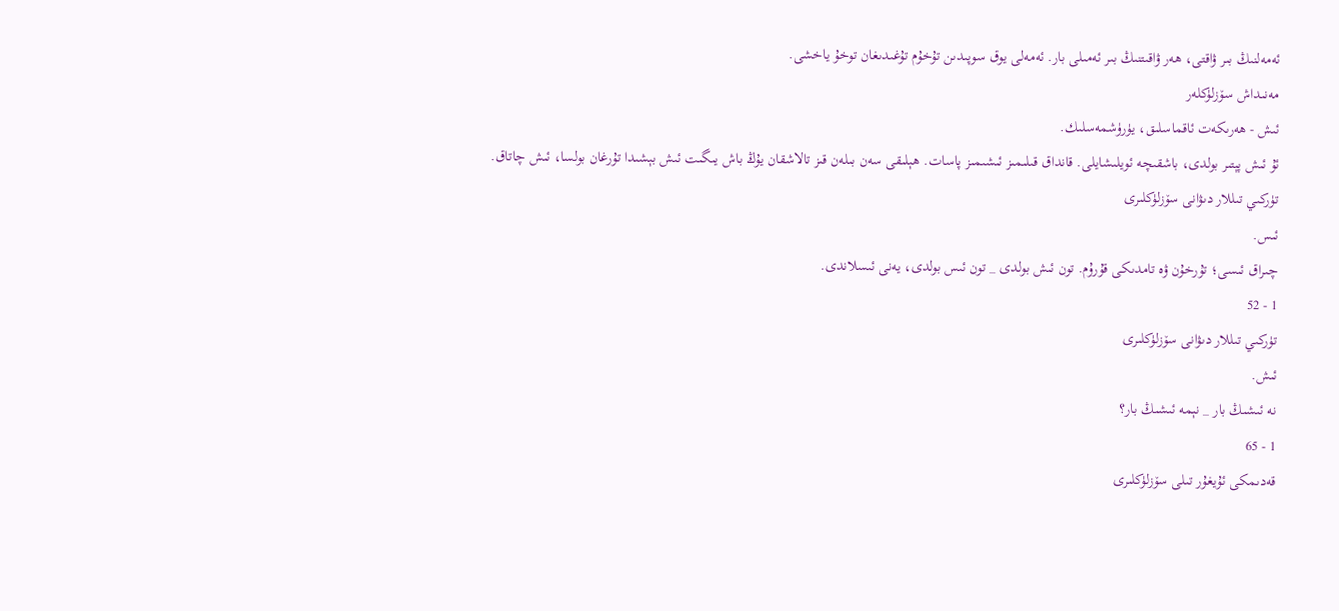ئەمەلنىڭ بىر ۋاقتى، ھەر ۋاقىتنىڭ بىر ئەمىلى بار. ئەمەلى يوق سوپىدىن تۇخۇم تۇغىدىغان توخۇ ياخشى.
مەنىداش سۆزلۈكلەر
ئىش - ھەرىكەت ئاقماسلىق، يۈرۈشمەسلىك.
ئۇ ئىش پېتىر بولدى، باشقىچە ئويلىشايلى. قانداق قىلىمىز ئىشىمىز پاسات. ھېلىقى سەن بىلەن قىز تالاشقان يۇڭ باش يىگىت ئىش بېشىدا تۇرغان بولسا، ئىش چاتاق.
تۈركىي تىللار دىۋانى سۆزلۈكلىرى
ئىس.
چىراق ئىسى؛ تۇرخۇن ۋە تامدىكى قۇرۇم. تون ئىش بولدى _ تون ئىس بولدى، يەنى ئىسلاندى.
1 - 52
تۈركىي تىللار دىۋانى سۆزلۈكلىرى
ئىش.
نە ئىشىڭ بار _ نېمە ئىشىڭ بار؟
1 - 65
قەدىمكى ئۇيغۇر تىلى سۆزلۈكلىرى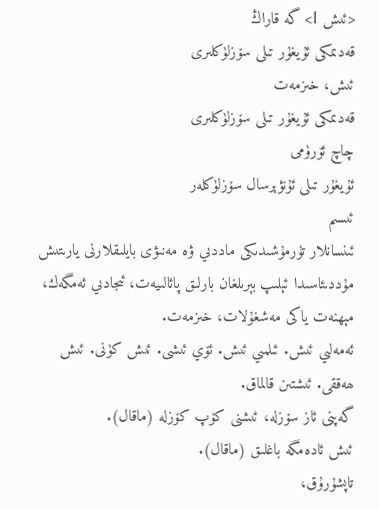<ئىش Ⅰ> گە قاراڭ
قەدىمكى ئۇيغۇر تىلى سۆزلۈكلىرى
ئىش، خىزمەت
قەدىمكى ئۇيغۇر تىلى سۆزلۈكلىرى
چاچ ئۆرۈمى
ئۇيغۇر تىلى ئۇنۋېرسال سۆزلۈكلەر
ئىسىم
ئىنسانلار تۇرمۇشىدىكى ماددىي ۋە مەنىۋى بايلىقلارنى يارىتىش مۇددىئاسىدا ئېلىپ بېرىلغان بارلىق پائالىيەت، ئىجادىي ئەمگەك، مېھنەت ياكى مەشغۇلات، خىزمەت.
ئەمەلىي ئىش. ئىلمىي ئىش. ئۆي ئىشى. ئىش كۈنى. ئىش ھەققى. ئىشتىن قالماق.
گەپنى ئاز سۆزلە، ئىشنى كۆپ كۆزلە (ماقال).
ئىش ئادەمگە باغلىق (ماقال).
تاپشۇرۇق،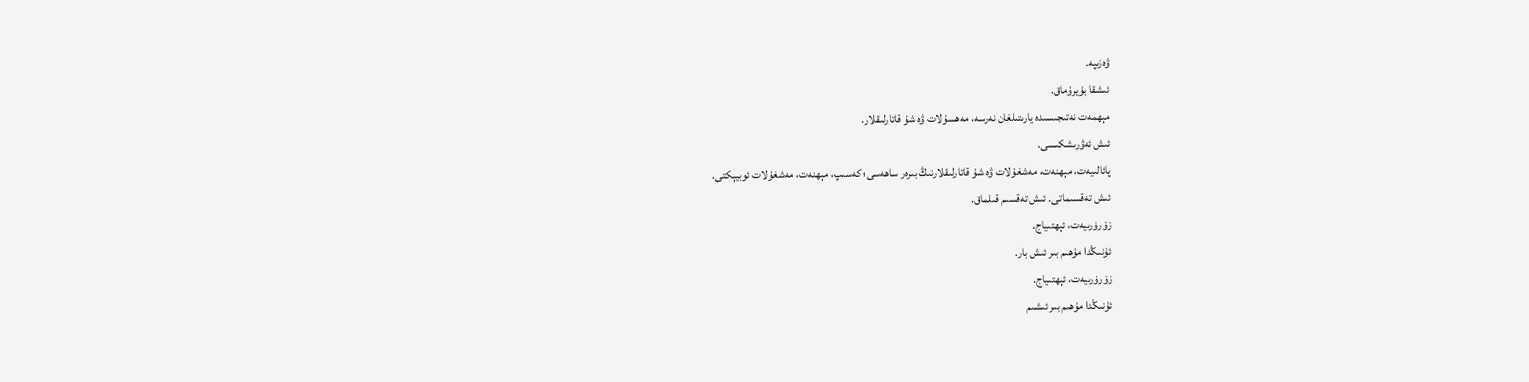ۋەزىپە.
ئىشقا بۇيرۇماق.
مېھمەت نەتىجىسىدە يارىتىلغان نەرسە، مەھسۇلات ۋە شۇ قاتارلىقلار.
ئىش ئەۋرىشكىسى.
پائالىيەت، مېھنەت، مەشغۇلات ۋە شۇ قاتارلىقلارنىڭ بىرەر ساھەسى؛ كەسىپ، مېھنەت، مەشغۇلات ئوبيېكتى.
ئىش تەقسىماتى. ئىش تەقسىم قىلماق.
زۆرۈرىيەت، ئېھتىياج.
ئۇنىڭدا مۇھىم بىر ئىش بار.
زۆرۈرىيەت، ئېھتىياج.
ئۇنىڭدا مۇھىم بىر ئىشىم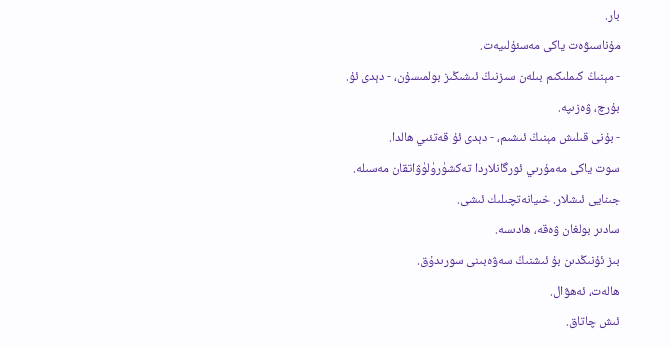بار.
مۇناسىۋەت ياكى مەسئۇلىيەت.
- مېنىڭ كىملىكىم بىلەن سىزنىڭ ئىشىڭىز بولمىسۇن، - دېدى ئۇ.
بۇرچ، ۋەزىپە.
- بۇنى قىلىش مېنىڭ ئىشىم، - دېدى ئۇ قەتئىي ھالدا.
سوت ياكى مەمۇرىي ئورگانلاردا تەكشۈرۈلۈۋاتقان مەسىلە.
جىنايى ئىشلار. خىيانەتچىلىك ئىشى.
سادىر بولغان ۋەقە، ھادىسە.
بىز ئۇنىڭدىن بۇ ئىشنىڭ سەۋەبىنى سورىدۇق.
ھالەت، ئەھۋال.
ئىش چاتاق.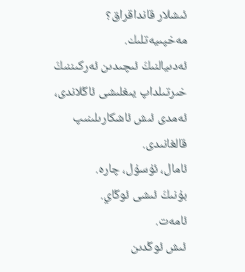ئىشلار قانداقراق؟
مەخپىيەتلىك.
ئەدىيالنىڭ ئىچىدىن ئەركىننىڭ خىرتىلداپ يىغلىشى ئاڭلاندى، ئەمدى ئىش ئاشكارىلىنىپ قالغانىدى.
ئامال، ئۇسۇل، چارە.
بۇنىڭ ئىشى ئوڭاي.
ئامەت.
ئىش ئوڭدىن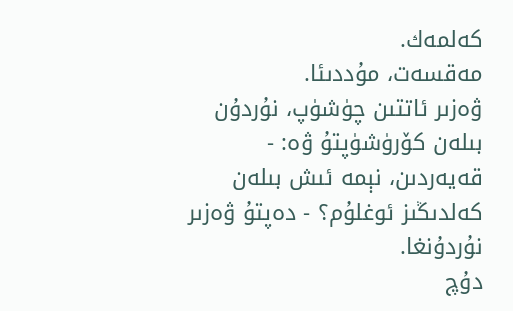كەلمەك.
مەقسەت، مۇددىئا.
ۋەزىر ئاتتىن چۈشۈپ، نۇردۇن بىلەن كۆرۈشۈپتۇ ۋە: - قەيەردىن، نېمە ئىش بىلەن كەلدىڭىز ئوغلۇم؟ - دەپتۇ ۋەزىر نۇردۇنغا.
دۇچ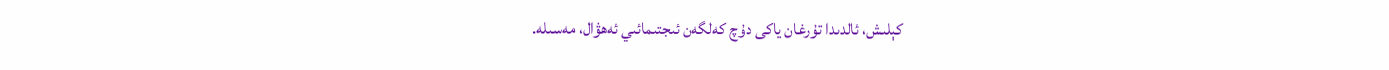كېلىش، ئالدىدا تۇرغان ياكى دۇچ كەلگەن ئىجتىمائىي ئەھۋال، مەسىلە.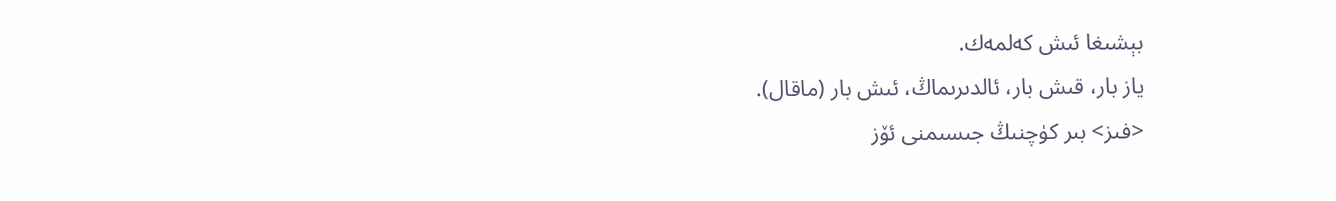بېشىغا ئىش كەلمەك.
ياز بار، قىش بار، ئالدىرىماڭ، ئىش بار (ماقال).
<فىز> بىر كۈچنىڭ جىسىمنى ئۆز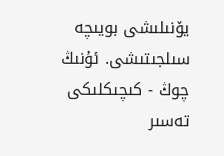يۆنىلىشى بويىچە سىلجىتىشى. ئۇنىڭ چوڭ - كىچىكلىكى تەسىر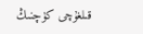قىلغۇچى كۈچنىڭ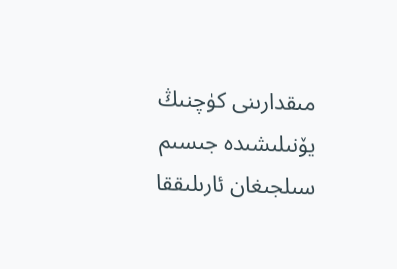مىقدارىنى كۈچنىڭ يۆنىلىشىدە جىسىم سىلجىغان ئارىلىققا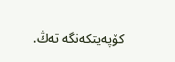كۆپەيتكەنگە تەڭ.